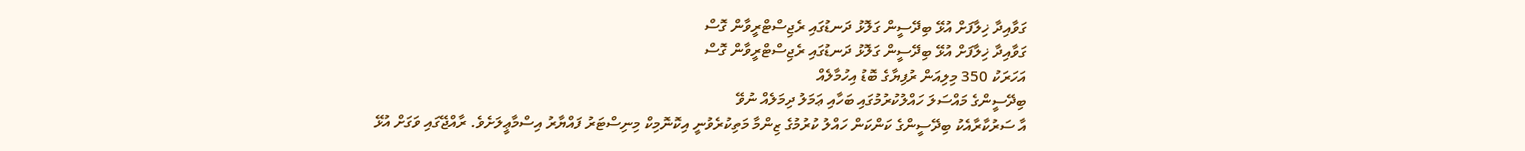ގަވާއިދާ ޚިލާފަށް އުޅޭ ބިދޭސީން ގަލޮޅު ދަނޑުގައި ރެޖިސްޓްރީވާން ގޮސް
ގަވާއިދާ ޚިލާފަށް އުޅޭ ބިދޭސީން ގަލޮޅު ދަނޑުގައި ރެޖިސްޓްރީވާން ގޮސް
އަހަރަކު 350 މިލިއަން ރުފިޔާގެ ބޮޑު އިހުމާލެއް
ބިދޭސީންގެ މައްސަލަ ހައްލުކުރުމުގައި ބަހާއި ޢަމަލު ދިމަލެއް ނުވޭ
އާ ސަރުކާރާއެކު ބިދޭސީންގެ ކަންކަން ހައްލު ކުރުމުގެ ޒިންމާ މަތިކުރެވުނީ އިކޮނޮމިކް މިނިސްޓަރު ފައްޔާރު އިސްމާޢީލަށެވެ. ރާއްޖޭގައި ވަގަށް އުޅޭ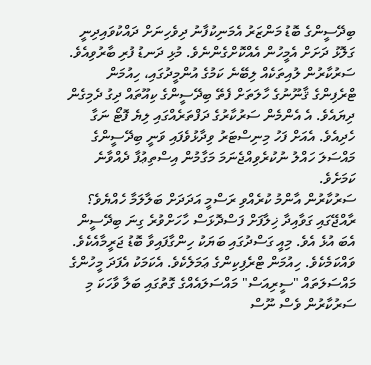ބިދޭސީންގެ ބޮޑު މަންޒަރު އެމަނިކުފާނު ދިވެހިނަށް ދައްކުވައިދިނީ ގަލޮޅު ދަށަށް އެމީހުން އެއްކޮށްގެންނެވެ. މުޅި ދަނޑު ފުރި ބާރުވިއެވެ. ސަރުކާރުން ލުއިތަކެއް ލިބޭނެ ކަމުގެ އުންމީދުގައި، ހިއުމަން ޓްރެފިންގެ ޤާނޫނުގެ ހާލަތަށް ފެތޭ ބިދޭސީންގެ ކިއޫތައް ދިގު ދެމިގެން ދިޔައެވެ. އެ އެންމެން ސަރުކާރުގެ ދަފްތަރެއްގައި ލިޔެ ފޮޓޯ ނަގާ ހެދިއެވެ. އެއަށް ފަހު މިނިސްޓަރު ވިދާޅުވެފައި ވަނީ ބިދޭސީންގެ މައްސަލަ ހައްލު ނުކުރެވިއްޖެނަމަ މަގާމުން އިސްތިޢުފާ ދެއްވާނެ ކަމަށެވެ.
ސަރުކާރުން އާންމު ކުރެއްވި ރަސްމީ އަދަދަށް ބަލާލަމާ ހެއްޔެވެ؟ ރާއްޖޭގައި ގަވާއިދާ ޚިލާފަށް ފަސްދޮޅަސް ހާހަށްވުރެ ގިނަ ބިދޭސީން އެބަ އުޅެ އެވެ. މިއީ ގަސްދުގައި ބަޔަކު ހިންގާފައިވާ ބޮޑު ޖަރީމާއެކެވެ. ވައްކަމެކެވެ. ހިއުމަން ޓްރެފިކިންގެ ޢަމަލެކެވެ. އެކަމަކު އެފަދަ މީހުންގެ މައްސަލަތައް "ސީރިއަސް" މައްސަލައެއްގެ ގޮތުގައި ބަލާ ވާހަކަ މި ސަރުކާރުން ވެސް ނޫސް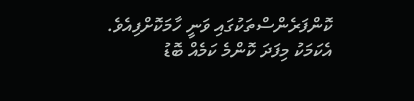ކޮންފަރެންސްތަކުގައި ވަނީ ހާމަކޮށްފިއެވެ. އެކަމަކު މިފަދަ ކޮންމެ ކަމެއް ބޮޑު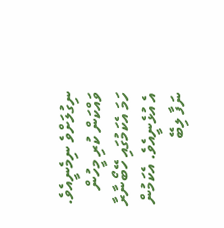ނިގުލަށްވެ ނިމެނީއެވެ. ވައްކަން ކުރި މީހުން ހަމަ އެކަމުގައި ހޭބޯނާރާ އެ އުޅެނީއެވެ. އެކަމުން ނަފާ ލިބޭ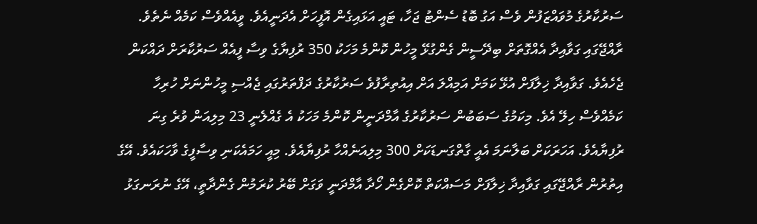ސަރުކާރުގެ މުވައްޒަފުން ވެސް އަގު ބޮޑު ސެންޓު ޖަހާ، ޓައީ އަޅައިގެން އޮފީހަށް އެދަނީއެވެ. ވީއެއްވެސް ކަމެއް ނެތެވެ.
ރާއްޖޭގައި ގަވާއިދާ އެއްގޮތަށް ބިދޭސީން ގެންގުޅޭ މީހުން ކޮންމެ މަހަކު 350 ރުފިޔާގެ ވިސާ ފީއެއް ސަރުކާރަށް ދައްކަން ޖެހެއެވެ. ގަވާއިދާ ޚިލާފަށް އުޅޭ ކަމަށް އަމިއްލަ އަށް އިއުތިރާފުވެ ސަރުކާރުގެ ދަފްތަރުގައި ޖެއްސި މީހުންނަށް ހުރިހާ ކަމެއްވެސް ހިލޭ އެވެ. މިކަމުގެ ސަބަބުން ސަރުކާރުގެ އާމްދަނީން ކޮންމެ މަހަކު އެ ގެއްލެނީ 23 މިލިއަން ވުރެ ގިނަ ރުފިޔާއެވެ. އަހަރަކަށް ބަލާނަމަ އެއީ ގާތްގަނޑަކަށް 300 މިލިއަނެއްހާ ރުފިޔާއެވެ. މިއީ ހަމައެކަނި ވިސާފީގެ ވާހަކައެވެ. އޭގެ އިތުރުން ރާއްޖޭގައި ގަވާއިދާ ޚިލާފަށް މަސައްކަތް ކޮށްގެން ހޯދާ އާމްދަނީ ވަގަށް ބޭރު ކުރަމުން ގެންދާތީ، އޭގެ ނުރަނގަޅު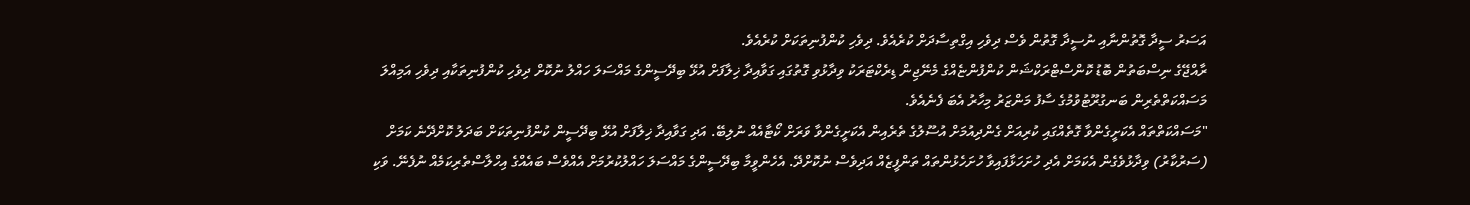އަސަރު ސީދާ ގޮތުންނާއި ނުސީދާ ގޮތުން ވެސް ދިވެހި އިގްތިސާދަށް ކުރެއެވެ. ދިވެހި ކުންފުނިތަކަށް ކުރެއެވެ.
ރާއްޖޭގެ ނިސްބަތުން ބޮޑު ކޮންސްޓްރަކްޝަން ކުންފުންޏެއްގެ މެނޭޖިން ޑިރެކްޓަރަކު ވިދާޅުވި ގޮތުގައި ގަވާއިދާ ޚިލާފަށް އުޅޭ ބިދޭސީންގެ މައްސަލަ ހައްލު ނުކޮށް ދިވެހި ކުންފުނިތަކާއި ދިވެހި އަމިއްލަ މަސައްކަތްތެރިން ބަނގުރޫޓުވުމުގެ ސާފު މަންޒަރު މިހާރު އެބަ ފެނެއެވެ.
"މަސައްކަތްތައް އެކަށީގެންވާ ގޮތެއްގައި ކުރިއަށް ގެންދިއުމަށް އުސޫލުގެ ތެރެއިން އެކަށީގެންވާ ވަރަށް ކޯޓާއެއް ނުލިބޭ. އަދި ގަވާއިދާ ޚިލާފަށް އުޅޭ ބިދޭސީން ކުންފުނިތަކަށް ބަދަލު ކޮށްދޭނެ ކަމަށް (ސަރުކާރު) ވިދާޅުވެގެން އެކަމަށް އެދި ހުށަހަޅާފައިވާ ހުށަހެޅުންތައް ތަންފީޒެއް އަދިވެސް ނުކޮށްދޭ. އެހެންވީމާ ބިދޭސީންގެ މައްސަލަ ހައްލުކުރުމަށް އެއްވެސް ބައެއްގެ އިހްލާސްތެރިކަމެއް ނުފެނޭ. ވަކި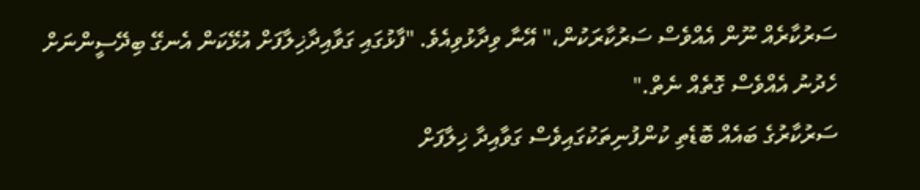ސަރުކާރެއް ނޫން އެއްވެސް ސަރުކާރަކުން،" އޭނާ ވިދާޅުވިއެވެ. "ފާޅުގައި ގަވާއިދާޚިލާފަށް އުޅޭކަން އެނގޭ ބިދޭސީންނަށް ހެދުނު އެއްވެސް ގޮތެއް ނެތް."
ސަރުކާރުގެ ބައެއް ބޮޑެތި ކުންފުނިތަކުގައިވެސް ގަވާއިދާ ޚިލާފަށް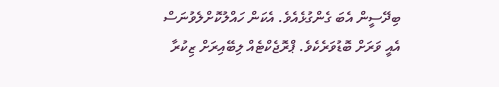ބިދޭސީން އެބަ ގެންގުޅެއެވެ. އެކަން ހައްލުކޮށްލެވުނަސް އެއީ ވަރަށް ބޮޑުވަރެކެވެ. ޕްރޮޖެކްޓެއް ލިބޭއިރަށް ޒިކުރާ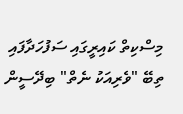މިސްކިތް ކައިރީގައި ސަފުހަދާފައި ތިބޭ "ވެރިއަކު ނެތް" ބިދޭސީން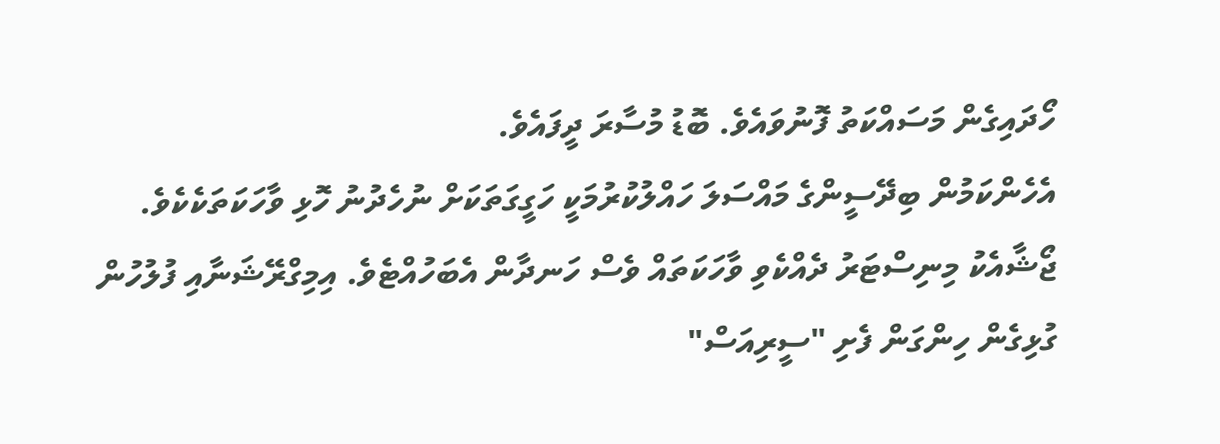ހޯދައިގެން މަސައްކަތު ފޮނުވައެވެ. ބޮޑު މުސާރަ ދީފައެވެ.
އެހެންކަމުން ބިދޭސީންގެ މައްސަލަ ހައްލުކުރުމަކީ ހަގީގަތަކަށް ނުހެދުނު ހޮޅި ވާހަކަތަކެކެވެ. ޖޯޝާއެކު މިނިސްޓަރު ދެއްކެވި ވާހަކަތައް ވެސް ހަނދާން އެބަހުއްޓެވެ. އިމިގްރޭޝަނާއި ފުލުހުން ގުޅިގެން ހިންގަން ފެށި "ސީރިއަސް"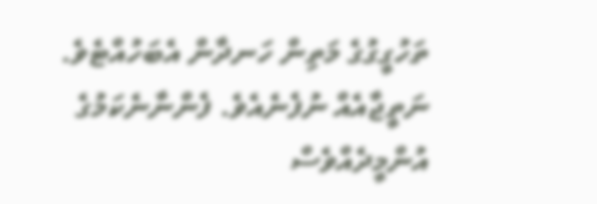ތަހުގީގުގެ މަތިން ހަނދާން އެބަހުއްޓެވެ. ނަތީޖާއެއް ނުފެނެއެވެ. ފެންނާނެކަމުގެ އުންމީދެއްވެސް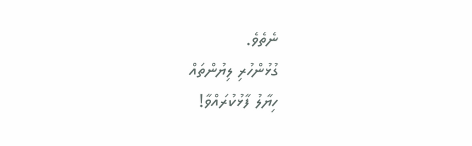ނެތެވެ.
ގުޅުންހުރި ލިޔުންތައް
ހިޔާލު ފާޅުކުރައްވާ!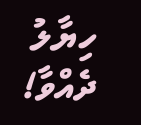ހިޔާލު ދެއްވާ!